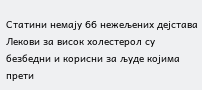Статини немају 66 нежељених дејстава
Лекови за висок холестерол су безбедни и корисни за људе којима прети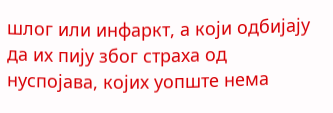шлог или инфаркт, а који одбијају да их пију због страха од нуспојава, којих уопште нема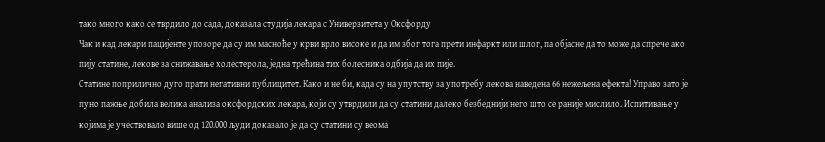тако много како се тврдило до сада, доказала студија лекара с Универзитета у Оксфорду
Чак и кад лекари пацијенте упозоре да су им масноће у крви врло високе и да им због тога прети инфаркт или шлог, па објасне да то може да спрече ако пију статине, лекове за снижавање холестерола, једна трећина тих болесника одбија да их пије.
Статине поприлично дуго прати негативни публицитет. Како и не би, када су на упутству за употребу лекова наведена 66 нежељена ефекта! Управо зато је пуно пажње добила велика анализа оксфордских лекара, који су утврдили да су статини далеко безбеднији него што се раније мислило. Испитивање у којима је учествовало више од 120.000 људи доказало је да су статини су веома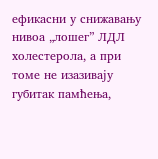ефикасни у снижавању нивоа „лошег” ЛДЛ холестерола, а при томе не изазивају губитак памћења,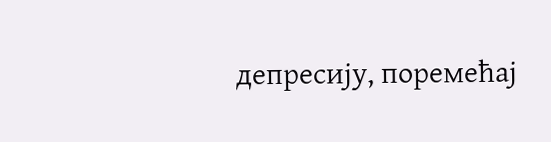депресију, поремећај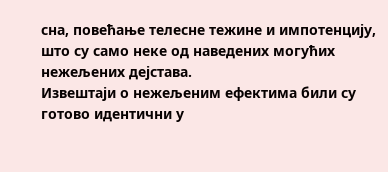сна, повећање телесне тежине и импотенцију, што су само неке од наведених могућих нежељених дејстава.
Извештаји о нежељеним ефектима били су готово идентични у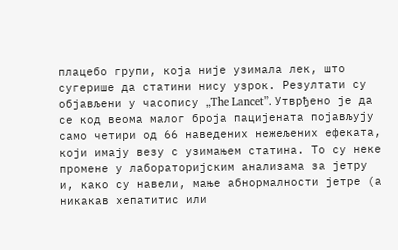плацебо групи, која није узимала лек, што сугерише да статини нису узрок. Резултати су објављени у часопису „The Lancet”. Утврђено је да се код веома малог броја пацијената појављују само четири од 66 наведених нежељених ефеката, који имају везу с узимањем статина. То су неке промене у лабораторијским анализама за јетру и, како су навели, мање абнормалности јетре (а никакав хепатитис или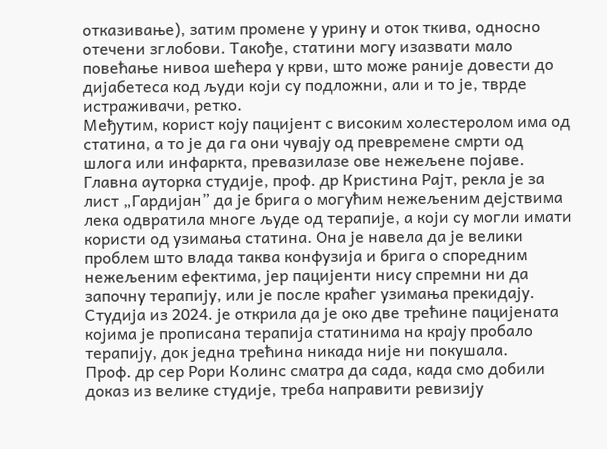отказивање), затим промене у урину и оток ткива, односно отечени зглобови. Такође, статини могу изазвати мало повећање нивоа шећера у крви, што може раније довести до дијабетеса код људи који су подложни, али и то је, тврде истраживачи, ретко.
Међутим, корист коју пацијент с високим холестеролом има од статина, а то је да га они чувају од превремене смрти од шлога или инфаркта, превазилазе ове нежељене појаве. Главна ауторка студије, проф. др Кристина Рајт, рекла је за лист „Гардијан” да је брига о могућим нежељеним дејствима лека одвратила многе људе од терапије, а који су могли имати користи од узимања статина. Она је навела да је велики проблем што влада таква конфузија и брига о споредним нежељеним ефектима, јер пацијенти нису спремни ни да започну терапију, или је после краћег узимања прекидају. Студија из 2024. је открила да је око две трећине пацијената којима је прописана терапија статинима на крају пробало терапију, док једна трећина никада није ни покушала.
Проф. др сер Рори Колинс сматра да сада, када смо добили доказ из велике студије, треба направити ревизију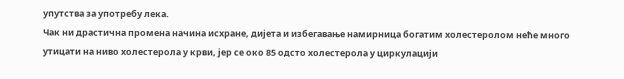упутства за употребу лека.
Чак ни драстична промена начина исхране, дијета и избегавање намирница богатим холестеролом неће много утицати на ниво холестерола у крви, јер се око 85 одсто холестерола у циркулацији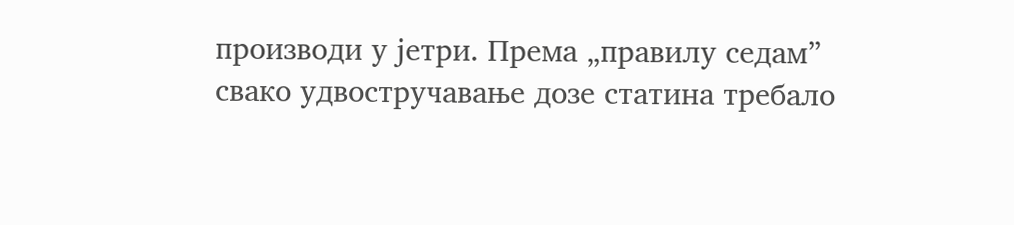производи у јетри. Према „правилу седам” свако удвостручавање дозе статина требало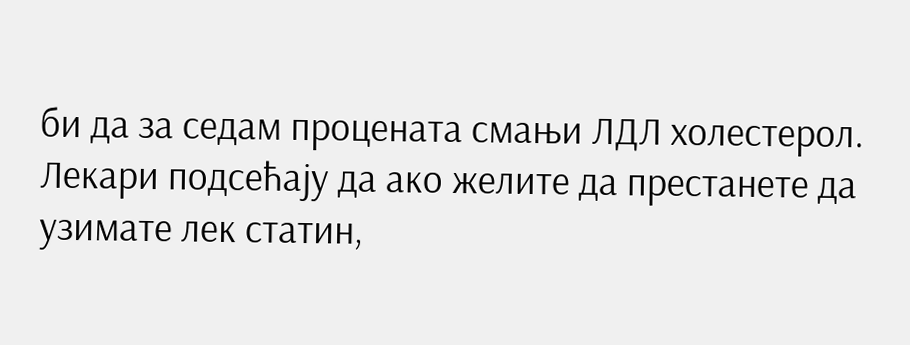би да за седам процената смањи ЛДЛ холестерол. Лекари подсећају да ако желите да престанете да узимате лек статин,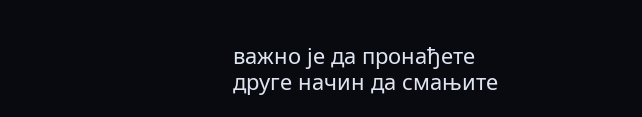важно је да пронађете друге начин да смањите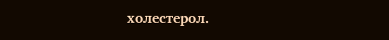холестерол.